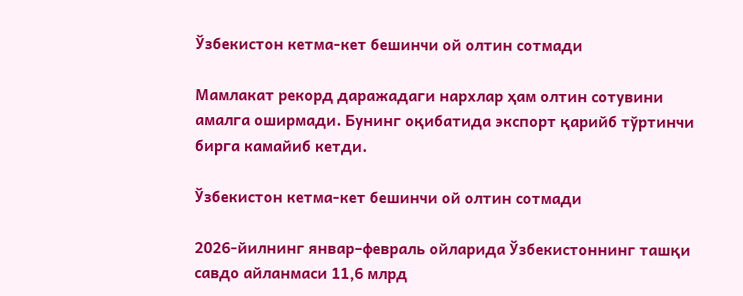Ўзбекистон кетма-кет бешинчи ой олтин сотмади

Мамлакат рекорд даражадаги нархлар ҳам олтин сотувини амалга оширмади. Бунинг оқибатида экспорт қарийб тўртинчи бирга камайиб кетди.

Ўзбекистон кетма-кет бешинчи ой олтин сотмади

2026-йилнинг январ–февраль ойларида Ўзбекистоннинг ташқи савдо айланмаси 11,6 млрд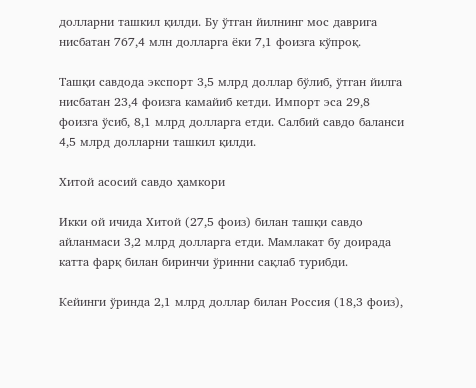долларни ташкил қилди. Бу ўтган йилнинг мос даврига нисбатан 767,4 млн долларга ёки 7,1 фоизга кўпроқ.

Ташқи савдода экспорт 3,5 млрд доллар бўлиб, ўтган йилга нисбатан 23,4 фоизга камайиб кетди. Импорт эса 29,8 фоизга ўсиб, 8,1 млрд долларга етди. Салбий савдо баланси 4,5 млрд долларни ташкил қилди.

Хитой асосий савдо ҳамкори

Икки ой ичида Хитой (27,5 фоиз) билан ташқи савдо айланмаси 3,2 млрд долларга етди. Мамлакат бу доирада катта фарқ билан биринчи ўринни сақлаб турибди.

Кейинги ўринда 2,1 млрд доллар билан Россия (18,3 фоиз),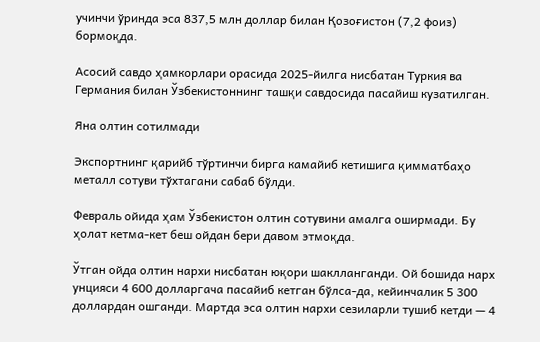учинчи ўринда эса 837,5 млн доллар билан Қозоғистон (7,2 фоиз) бормоқда.

Асосий савдо ҳамкорлари орасида 2025-йилга нисбатан Туркия ва Германия билан Ўзбекистоннинг ташқи савдосида пасайиш кузатилган.

Яна олтин сотилмади

Экспортнинг қарийб тўртинчи бирга камайиб кетишига қимматбаҳо металл сотуви тўхтагани сабаб бўлди.

Февраль ойида ҳам Ўзбекистон олтин сотувини амалга оширмади. Бу ҳолат кетма-кет беш ойдан бери давом этмоқда.

Ўтган ойда олтин нархи нисбатан юқори шаклланганди. Ой бошида нарх унцияси 4 600 долларгача пасайиб кетган бўлса-да, кейинчалик 5 300 доллардан ошганди. Мартда эса олтин нархи сезиларли тушиб кетди — 4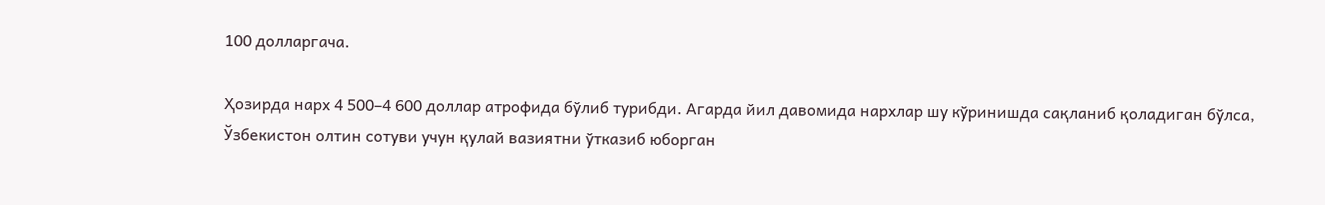100 долларгача.

Ҳозирда нарх 4 500–4 600 доллар атрофида бўлиб турибди. Агарда йил давомида нархлар шу кўринишда сақланиб қоладиган бўлса, Ўзбекистон олтин сотуви учун қулай вазиятни ўтказиб юборган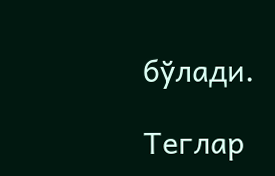бўлади.

Теглар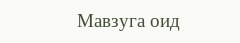Мавзуга оид